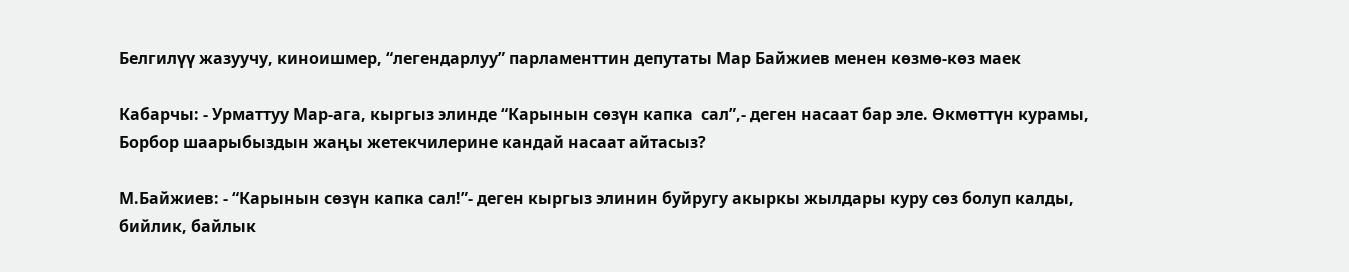Белгилүү жазуучу, киноишмер, “легендарлуу” парламенттин депутаты Мар Байжиев менен көзмө-көз маек

Кабарчы: - Урматтуу Мар-ага, кыргыз элинде “Карынын сөзүн капка  сал”,- деген насаат бар эле. Өкмөттүн курамы, Борбор шаарыбыздын жаңы жетекчилерине кандай насаат айтасыз?

М.Байжиев: - “Карынын сөзүн капка сал!”- деген кыргыз элинин буйругу акыркы жылдары куру сөз болуп калды, бийлик, байлык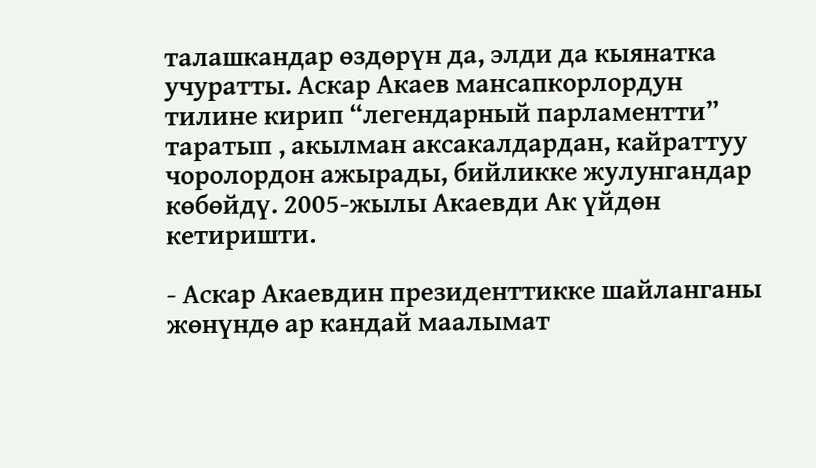талашкандар өздөрүн да, элди да кыянатка учуратты. Аскар Акаев мансапкорлордун  тилине кирип “легендарный парламентти” таратып , акылман аксакалдардан, кайраттуу чоролордон ажырады, бийликке жулунгандар көбөйдү. 2005-жылы Акаевди Ак үйдөн кетиришти.

- Аскар Акаевдин президенттикке шайланганы жөнүндө ар кандай маалымат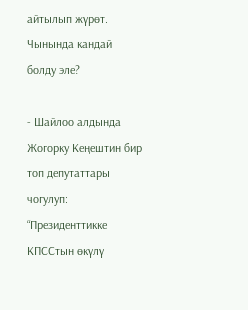айтылып жүрөт. Чынында кандай болду эле?

- Шайлоо алдында Жогорку Кеңештин бир топ депутаттары чогулуп: “Президенттикке КПССтын өкүлү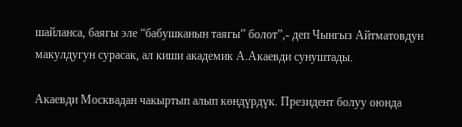шайланса, баягы эле “бабушканын таягы” болот”,- деп Чынгыз Айтматовдун макулдугун сурасак, ал киши академик А.Акаевди сунуштады.

Акаевди Москвадан чакыртып алып көндүрдүк. Президент болуу оюнда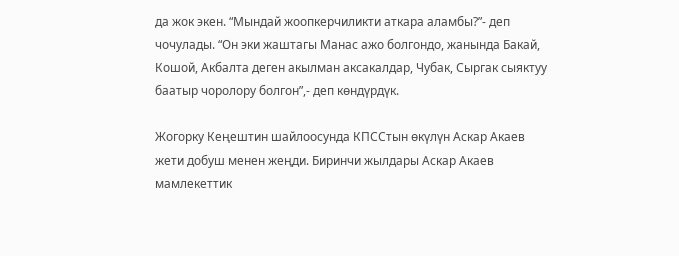да жок экен. “Мындай жоопкерчиликти аткара аламбы?”- деп чочулады. “Он эки жаштагы Манас ажо болгондо, жанында Бакай, Кошой, Акбалта деген акылман аксакалдар, Чубак, Сыргак сыяктуу баатыр чоролору болгон”,- деп көндүрдүк.

Жогорку Кеңештин шайлоосунда КПССтын өкүлүн Аскар Акаев жети добуш менен жеңди. Биринчи жылдары Аскар Акаев мамлекеттик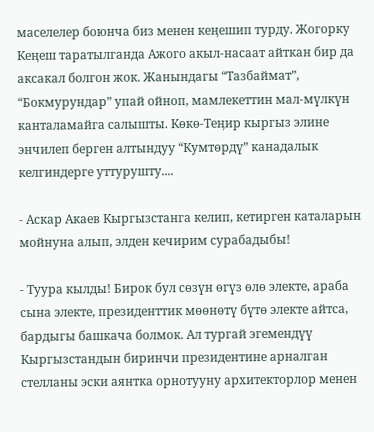маселелер боюнча биз менен кеӊешип турду. Жогорку Кеӊеш таратылганда Ажого акыл-насаат айткан бир да аксакал болгон жок. Жанындагы “Тазбаймат”, “Бокмурундар” упай ойноп, мамлекеттин мал-мүлкүн канталамайга салышты. Көкө-Теӊир кыргыз элине энчилеп берген алтындуу “Кумтөрдү” канадалык келгиндерге уттурушту....

- Аскар Акаев Кыргызстанга келип, кетирген каталарын мойнуна алып, элден кечирим сурабадыбы!

- Туура кылды! Бирок бул сөзүн өгүз өлө электе, араба сына электе, президенттик мөөнөтү бүтө электе айтса, бардыгы башкача болмок. Ал тургай эгемендүү Кыргызстандын биринчи президентине арналган стелланы эски аянтка орнотууну архитекторлор менен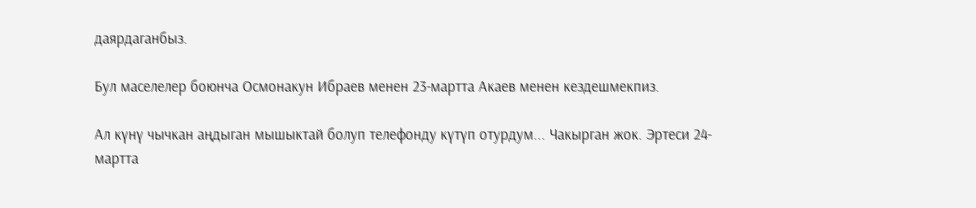даярдаганбыз.

Бул маселелер боюнча Осмонакун Ибраев менен 23-мартта Акаев менен кездешмекпиз.

Ал күнү чычкан аңдыган мышыктай болуп телефонду күтүп отурдум... Чакырган жок. Эртеси 24-мартта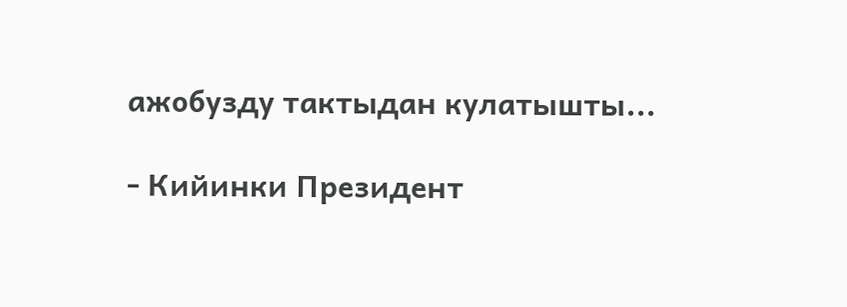ажобузду тактыдан кулатышты...

- Кийинки Президент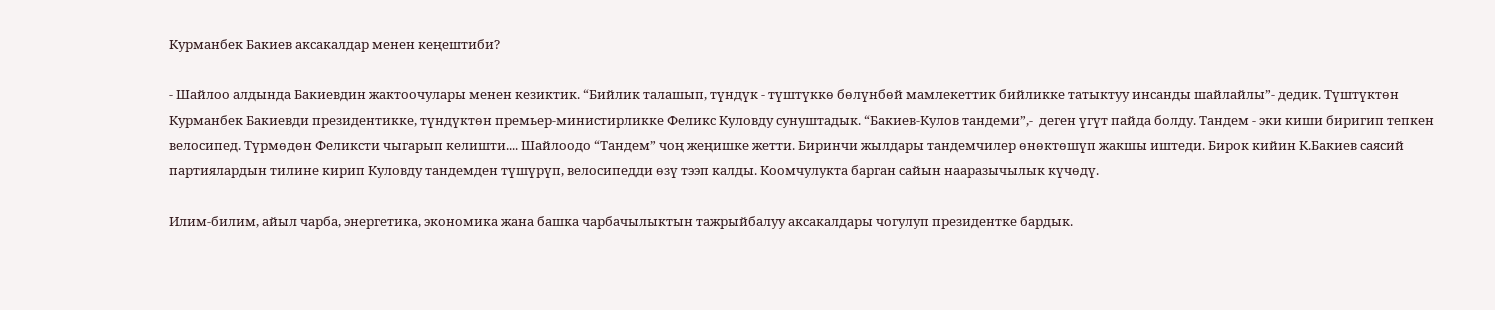Курманбек Бакиев аксакалдар менен кеңештиби?

- Шайлоо алдында Бакиевдин жактоочулары менен кезиктик. “Бийлик талашып, түндүк - түштүккө бөлүнбөй мамлекеттик бийликке татыктуу инсанды шайлайлы”- дедик. Түштүктөн Курманбек Бакиевди президентикке, түндүктөн премьер-министирликке Феликс Куловду сунуштадык. “Бакиев-Кулов тандеми”,-  деген үгүт пайда болду. Тандем - эки киши биригип тепкен велосипед. Түрмөдөн Феликсти чыгарып келишти.... Шайлоодо “Тандем” чоң жеңишке жетти. Биринчи жылдары тандемчилер өнөктөшүп жакшы иштеди. Бирок кийин К.Бакиев саясий партиялардын тилине кирип Куловду тандемден түшүрүп, велосипедди өзү тээп калды. Коомчулукта барган сайын нааразычылык күчөдү.

Илим-билим, айыл чарба, энергетика, экономика жана башка чарбачылыктын тажрыйбалуу аксакалдары чогулуп президентке бардык.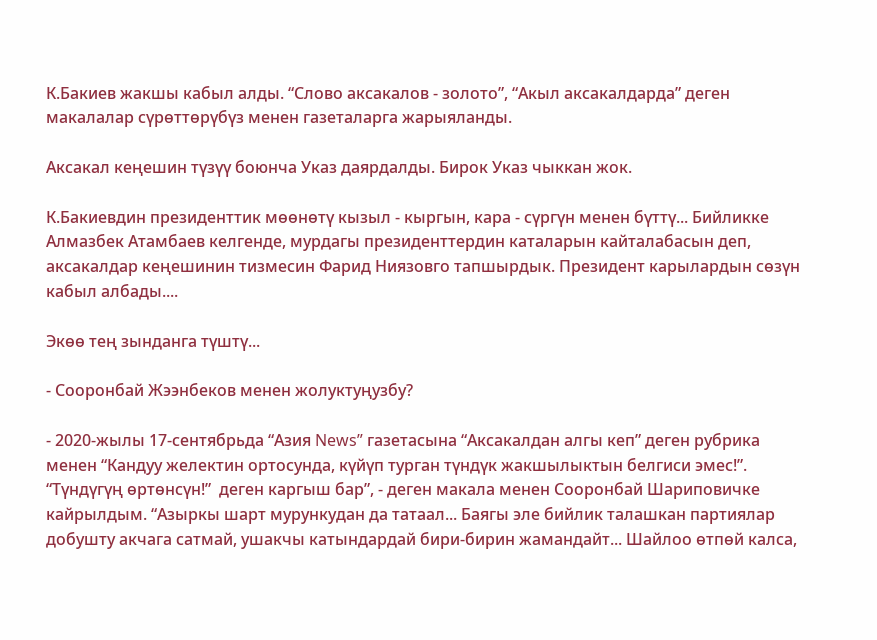К.Бакиев жакшы кабыл алды. “Слово аксакалов - золото”, “Акыл аксакалдарда” деген макалалар сүрөттөрүбүз менен газеталарга жарыяланды.

Аксакал кеңешин түзүү боюнча Указ даярдалды. Бирок Указ чыккан жок.

К.Бакиевдин президенттик мөөнөтү кызыл - кыргын, кара - сүргүн менен бүттү... Бийликке Алмазбек Атамбаев келгенде, мурдагы президенттердин каталарын кайталабасын деп, аксакалдар кеңешинин тизмесин Фарид Ниязовго тапшырдык. Президент карылардын сөзүн  кабыл албады....

Экөө тең зынданга түштү...

- Сооронбай Жээнбеков менен жолуктуңузбу?

- 2020-жылы 17-сентябрьда “Азия News” газетасына “Аксакалдан алгы кеп” деген рубрика менен “Кандуу желектин ортосунда, күйүп турган түндүк жакшылыктын белгиси эмес!”.  “Түндүгүң өртөнсүн!”  деген каргыш бар”, - деген макала менен Сооронбай Шариповичке кайрылдым. “Азыркы шарт мурункудан да татаал... Баягы эле бийлик талашкан партиялар добушту акчага сатмай, ушакчы катындардай бири-бирин жамандайт... Шайлоо өтпөй калса,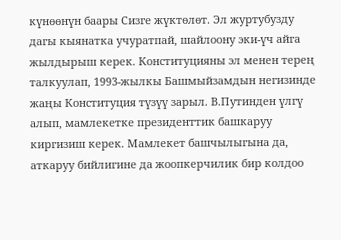күнөөнүн баары Сизге жүктөлөт. Эл журтубузду дагы кыянатка учуратпай, шайлоону эки-үч айга жылдырыш керек. Конституцияны эл менен терең талкуулап, 1993-жылкы Башмыйзамдын негизинде жаңы Конституция түзүү зарыл. В.Путинден үлгү алып, мамлекетке президенттик башкаруу киргизиш керек. Мамлекет башчылыгына да, аткаруу бийлигине да жоопкерчилик бир колдоо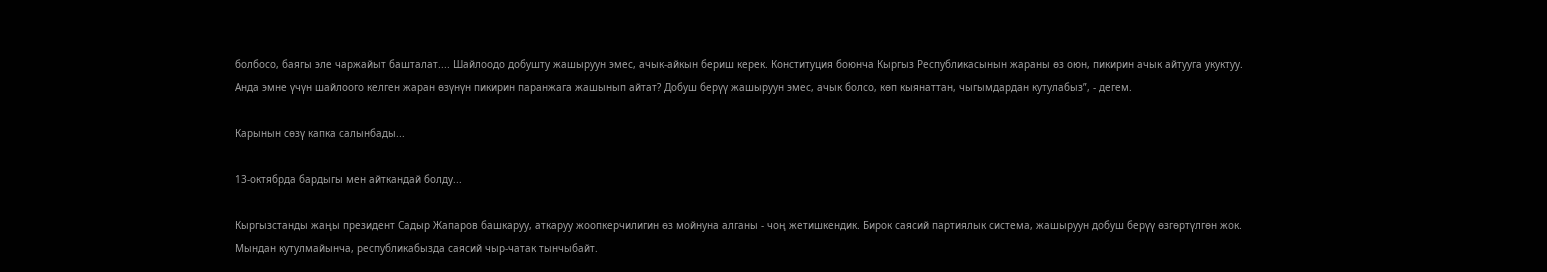болбосо, баягы эле чаржайыт башталат.... Шайлоодо добушту жашыруун эмес, ачык-айкын бериш керек. Конституция боюнча Кыргыз Республикасынын жараны өз оюн, пикирин ачык айтууга укуктуу. Анда эмне үчүн шайлоого келген жаран өзүнүн пикирин паранжага жашынып айтат? Добуш берүү жашыруун эмес, ачык болсо, көп кыянаттан, чыгымдардан кутулабыз”, - дегем.

Карынын сөзү капка салынбады...

13-октябрда бардыгы мен айткандай болду...

Кыргызстанды жаңы президент Садыр Жапаров башкаруу, аткаруу жоопкерчилигин өз мойнуна алганы - чоң жетишкендик. Бирок саясий партиялык система, жашыруун добуш берүү өзгөртүлгөн жок. Мындан кутулмайынча, республикабызда саясий чыр-чатак тынчыбайт.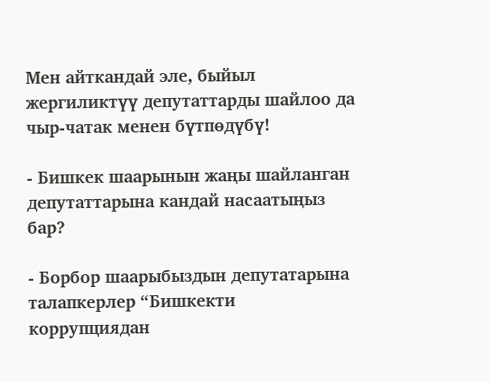Мен айткандай эле, быйыл жергиликтүү депутаттарды шайлоо да чыр-чатак менен бүтпөдүбү!

- Бишкек шаарынын жаңы шайланган депутаттарына кандай насаатыңыз бар?

- Борбор шаарыбыздын депутатарына талапкерлер “Бишкекти коррупциядан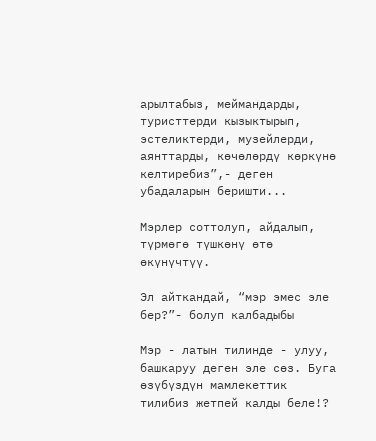арылтабыз, меймандарды, туристтерди кызыктырып, эстеликтерди, музейлерди, аянттарды, көчөлөрдү көркүнө келтиребиз”,- деген убадаларын беришти...

Мэрлер соттолуп, айдалып, түрмөгө түшкөнү өтө өкүнүчтүү.

Эл айткандай, “мэр эмес эле бер?”- болуп калбадыбы

Мэр - латын тилинде - улуу, башкаруу деген эле сөз. Буга өзүбүздүн мамлекеттик тилибиз жетпей калды беле!?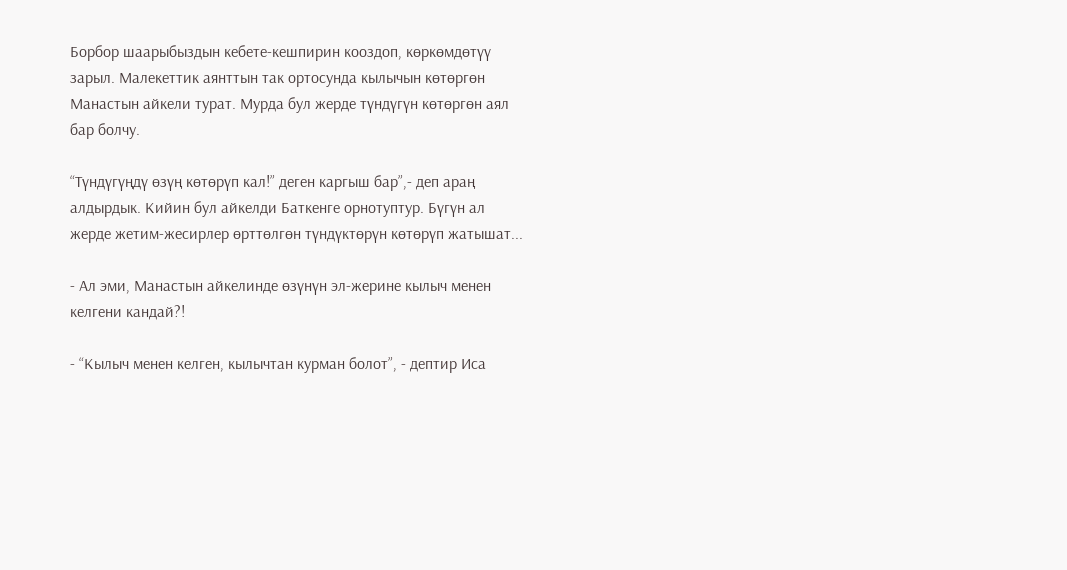Борбор шаарыбыздын кебете-кешпирин кооздоп, көркөмдөтүү зарыл. Малекеттик аянттын так ортосунда кылычын көтөргөн Манастын айкели турат. Мурда бул жерде түндүгүн көтөргөн аял бар болчу.

“Түндүгүңдү өзүң көтөрүп кал!” деген каргыш бар”,- деп араң алдырдык. Кийин бул айкелди Баткенге орнотуптур. Бүгүн ал жерде жетим-жесирлер өрттөлгөн түндүктөрүн көтөрүп жатышат...

- Ал эми, Манастын айкелинде өзүнүн эл-жерине кылыч менен келгени кандай?!

- “Кылыч менен келген, кылычтан курман болот”, - дептир Иса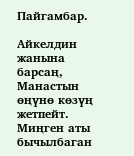Пайгамбар.

Айкелдин жанына барсаң, Манастын өңүнө көзүң жетпейт. Миңген аты бычылбаган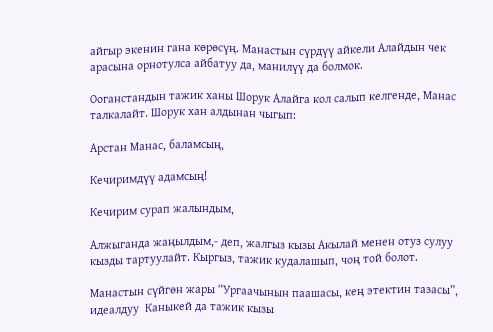айгыр экенин гана көрөсүң. Манастын сүрдүү айкели Алайдын чек арасына орнотулса айбатуу да, манилүү да болмок.

Ооганстандын тажик ханы Шорук Алайга кол салып келгенде, Манас талкалайт. Шорук хан алдынан чыгып:

Арстан Манас, баламсың,

Кечиримдүү адамсың!

Кечирим сурап жалындым,

Алжыганда жаңылдым,- деп, жалгыз кызы Акылай менен отуз сулуу кызды тартуулайт. Кыргыз, тажик кудалашып, чоң той болот.

Манастын сүйгөн жары “Ургаачынын паашасы, кең этектин тазасы”, идеалдуу  Каныкей да тажик кызы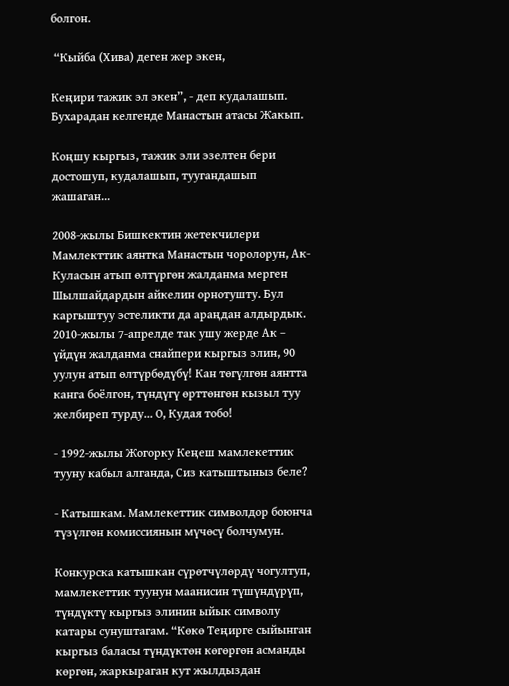болгон.

 “Кыйба (Хива) деген жер экен,

Кеңири тажик эл экен”, - деп кудалашып. Бухарадан келгенде Манастын атасы Жакып.

Коңшу кыргыз, тажик эли эзелтен бери достошуп, кудалашып, туугандашып  жашаган...

2008-жылы Бишкектин жетекчилери Мамлекттик аянтка Манастын чоролорун, Ак-Куласын атып өлтүргөн жалданма мерген Шылшайдардын айкелин орнотушту. Бул каргыштуу эстеликти да араңдан алдырдык. 2010-жылы 7-апрелде так ушу жерде Ак – үйдүн жалданма снайпери кыргыз элин, 90 уулун атып өлтүрбөдүбү! Кан төгүлгөн аянтта канга боёлгон, түндүгү өрттөнгөн кызыл туу желбиреп турду... О, Кудая тобо!

- 1992-жылы Жогорку Кеңеш мамлекеттик тууну кабыл алганда, Сиз катыштыныз беле?

- Катышкам. Мамлекеттик символдор боюнча түзүлгөн комиссиянын мүчөсү болчумун.

Конкурска катышкан сүрөтчүлөрдү чогултуп, мамлекеттик туунун маанисин түшүндүрүп, түндүктү кыргыз элинин ыйык символу катары сунуштагам. “Көкө Теңирге сыйынган кыргыз баласы түндүктөн көгөргөн асманды көргөн, жаркыраган кут жылдыздан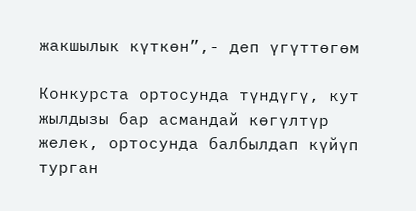жакшылык күткөн”,- деп үгүттөгөм

Конкурста ортосунда түндүгү, кут жылдызы бар асмандай көгүлтүр желек, ортосунда балбылдап күйүп турган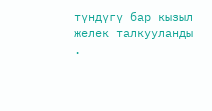түндүгү бар кызыл желек талкууланды .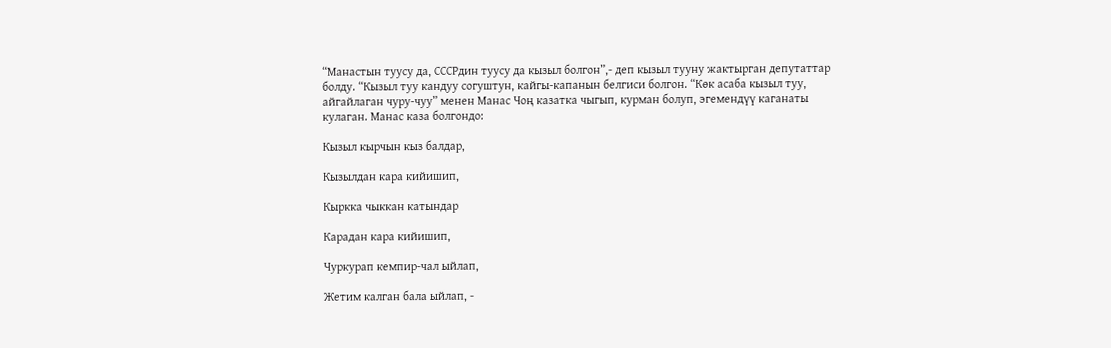“Манастын туусу да, СССРдин туусу да кызыл болгон”,- деп кызыл тууну жактырган депутаттар болду. “Кызыл туу кандуу согуштун, кайгы-капанын белгиси болгон. “Көк асаба кызыл туу, айгайлаган чуру-чуу” менен Манас Чоң казатка чыгып, курман болуп, эгемендүү каганаты кулаган. Манас каза болгондо:

Кызыл кырчын кыз балдар,

Кызылдан кара кийишип,

Кыркка чыккан катындар

Карадан кара кийишип,

Чуркурап кемпир-чал ыйлап,

Жетим калган бала ыйлап, -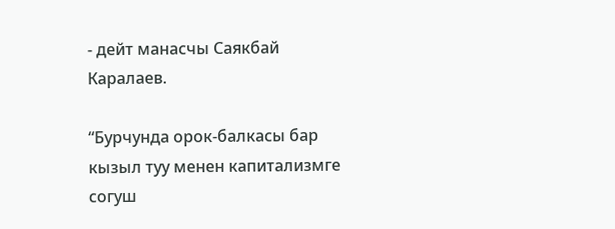- дейт манасчы Саякбай Каралаев.

“Бурчунда орок-балкасы бар кызыл туу менен капитализмге согуш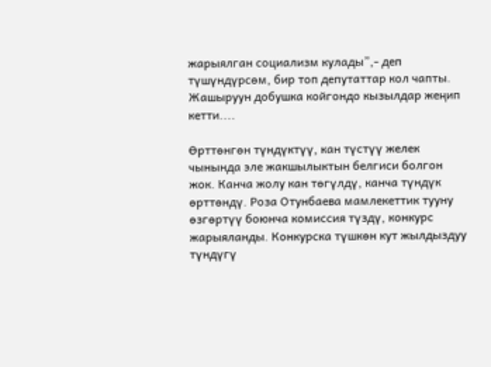жарыялган социализм кулады”,- деп түшүндүрсөм, бир топ депутаттар кол чапты. Жашыруун добушка койгондо кызылдар жеңип кетти....

Өрттөнгөн түндүктүү, кан түстүү желек чынында эле жакшылыктын белгиси болгон жок. Канча жолу кан төгүлдү, канча түндүк өрттөндү. Роза Отунбаева мамлекеттик тууну өзгөртүү боюнча комиссия түздү, конкурс жарыяланды. Конкурска түшкөн кут жылдыздуу түндүгү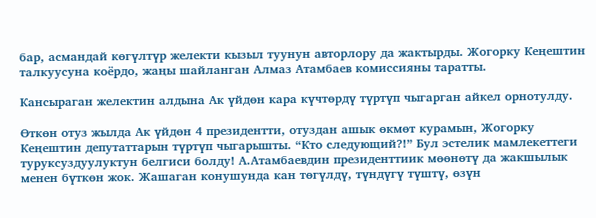бар, асмандай көгүлтүр желекти кызыл туунун авторлору да жактырды. Жогорку Кеңештин талкуусуна коёрдо, жаңы шайланган Алмаз Атамбаев комиссияны таратты.

Кансыраган желектин алдына Ак үйдөн кара күчтөрдү түртүп чыгарган айкел орнотулду.

Өткөн отуз жылда Ак үйдөн 4 президентти, отуздан ашык өкмөт курамын, Жогорку Кеңештин депутаттарын түртүп чыгарышты. “Кто следующий?!” Бул эстелик мамлекеттеги туруксуздуулуктун белгиси болду! А.Атамбаевдин президенттиик мөөнөтү да жакшылык менен бүткөн жок. Жашаган конушунда кан төгүлдү, түндүгү түштү, өзүн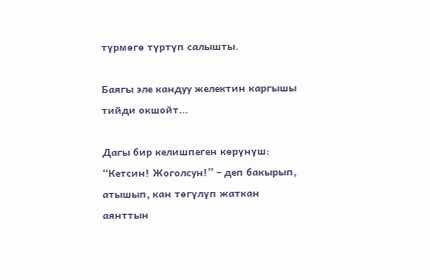түрмөгө түртүп салышты.

Баягы эле кандуу желектин каргышы тийди окшойт...

Дагы бир келишпеген көрүнүш: “Кетсин! Жоголсун!” – деп бакырып, атышып, кан төгүлүп жаткан аянттын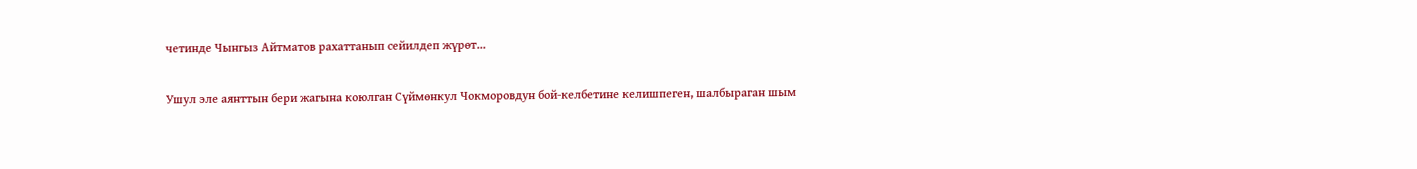четинде Чынгыз Айтматов рахаттанып сейилдеп жүрөт...

Ушул эле аянттын бери жагына коюлган Сүймөнкул Чокморовдун бой-келбетине келишпеген, шалбыраган шым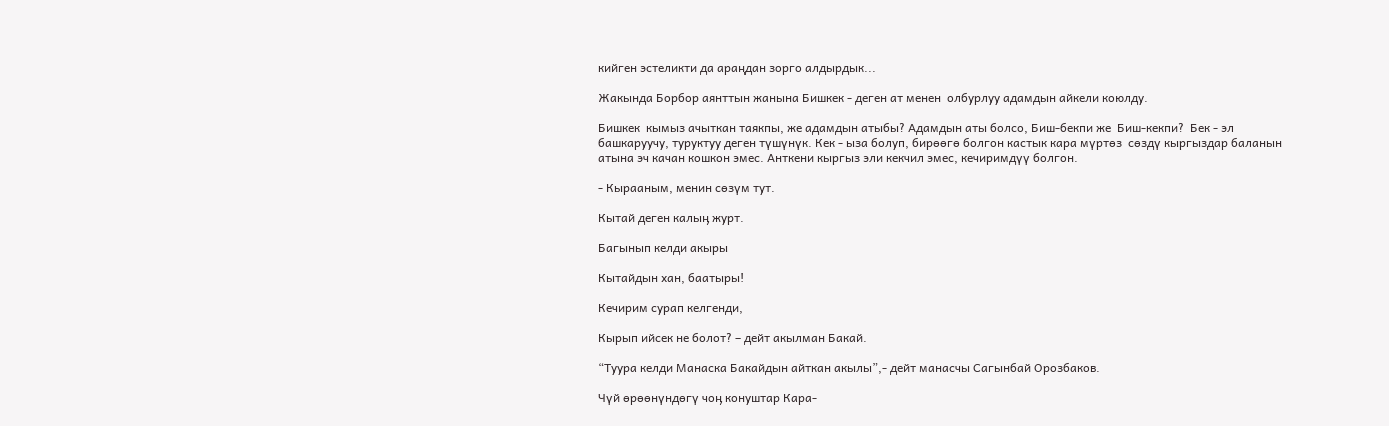кийген эстеликти да араңдан зорго алдырдык...

Жакында Борбор аянттын жанына Бишкек - деген ат менен  олбурлуу адамдын айкели коюлду.

Бишкек  кымыз ачыткан таякпы, же адамдын атыбы? Адамдын аты болсо, Биш-бекпи же  Биш-кекпи?  Бек - эл башкаруучу, туруктуу деген түшүнүк. Кек - ыза болуп, бирөөгө болгон кастык кара мүртөз  сөздү кыргыздар баланын атына эч качан кошкон эмес. Анткени кыргыз эли кекчил эмес, кечиримдүү болгон.

- Кырааным, менин сөзүм тут.

Кытай деген калыӊ журт.

Багынып келди акыры

Кытайдын хан, баатыры!

Кечирим сурап келгенди,

Кырып ийсек не болот? – дейт акылман Бакай.

“Туура келди Манаска Бакайдын айткан акылы”,- дейт манасчы Сагынбай Орозбаков.

Чүй өрөөнүндөгү чоӊ конуштар Кара-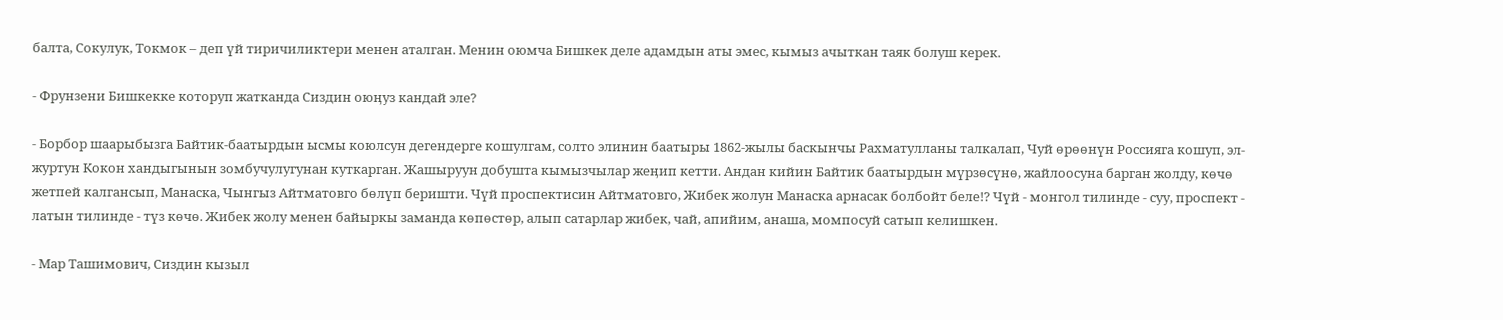балта, Сокулук, Токмок – деп үй тиричиликтери менен аталган. Менин оюмча Бишкек деле адамдын аты эмес, кымыз ачыткан таяк болуш керек.

- Фрунзени Бишкекке которуп жатканда Сиздин оюӊуз кандай эле?

- Борбор шаарыбызга Байтик-баатырдын ысмы коюлсун дегендерге кошулгам, солто элинин баатыры 1862-жылы баскынчы Рахматулланы талкалап, Чуй өрөөнүн Россияга кошуп, эл-журтун Кокон хандыгынын зомбучулугунан куткарган. Жашыруун добушта кымызчылар жеӊип кетти. Андан кийин Байтик баатырдын мүрзөсүнө, жайлоосуна барган жолду, көчө жетпей калгансып, Манаска, Чынгыз Айтматовго бөлүп беришти. Чүй проспектисин Айтматовго, Жибек жолун Манаска арнасак болбойт беле!? Чүй - монгол тилинде - суу, проспект - латын тилинде - түз көчө. Жибек жолу менен байыркы заманда көпөстөр, алып сатарлар жибек, чай, апийим, анаша, момпосуй сатып келишкен.

- Мар Ташимович, Сиздин кызыл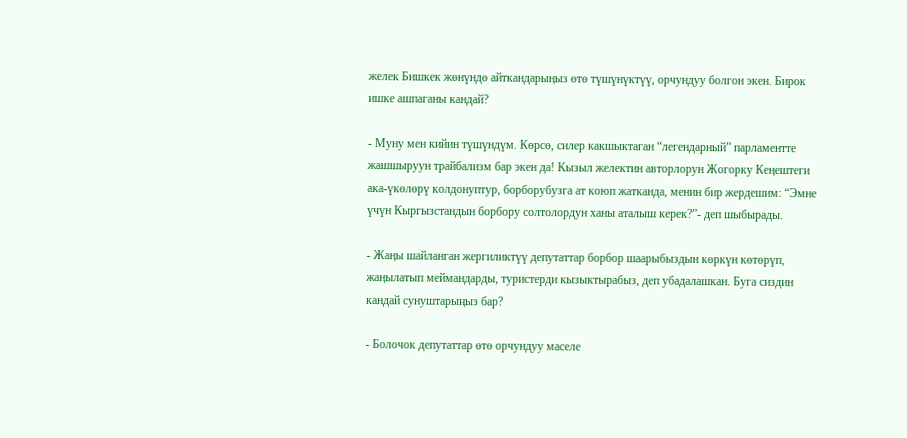желек Бишкек жөнүндө айткандарыӊыз өтө түшүнүктүү, орчундуу болгон экен. Бирок ишке ашпаганы кандай?

- Муну мен кийин түшүндүм. Көрсө, силер какшыктаган “легендарный” парламентте жашшыруун трайбализм бар экен да! Кызыл желектин авторлорун Жогорку Кеӊештеги ака-үкөлөрү колдонуптур, борборубузга ат коюп жатканда, менин бир жердешим: “Эмне үчүн Кыргызстандын борбору солтолордун ханы аталыш керек?”- деп шыбырады.

- Жаӊы шайланган жергиликтүү депутаттар борбор шаарыбыздын көркүн көтөрүп, жаӊылатып меймандарды, туристерди кызыктырабыз, деп убадалашкан. Буга сиздин кандай сунуштарыңыз бар?

- Болочок депутаттар өтө орчундуу маселе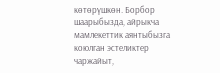көтөрүшкөн. Борбор шаарыбызда, айрыкча мамлекеттик аянтыбызга коюлган эстеликтер чаржайыт,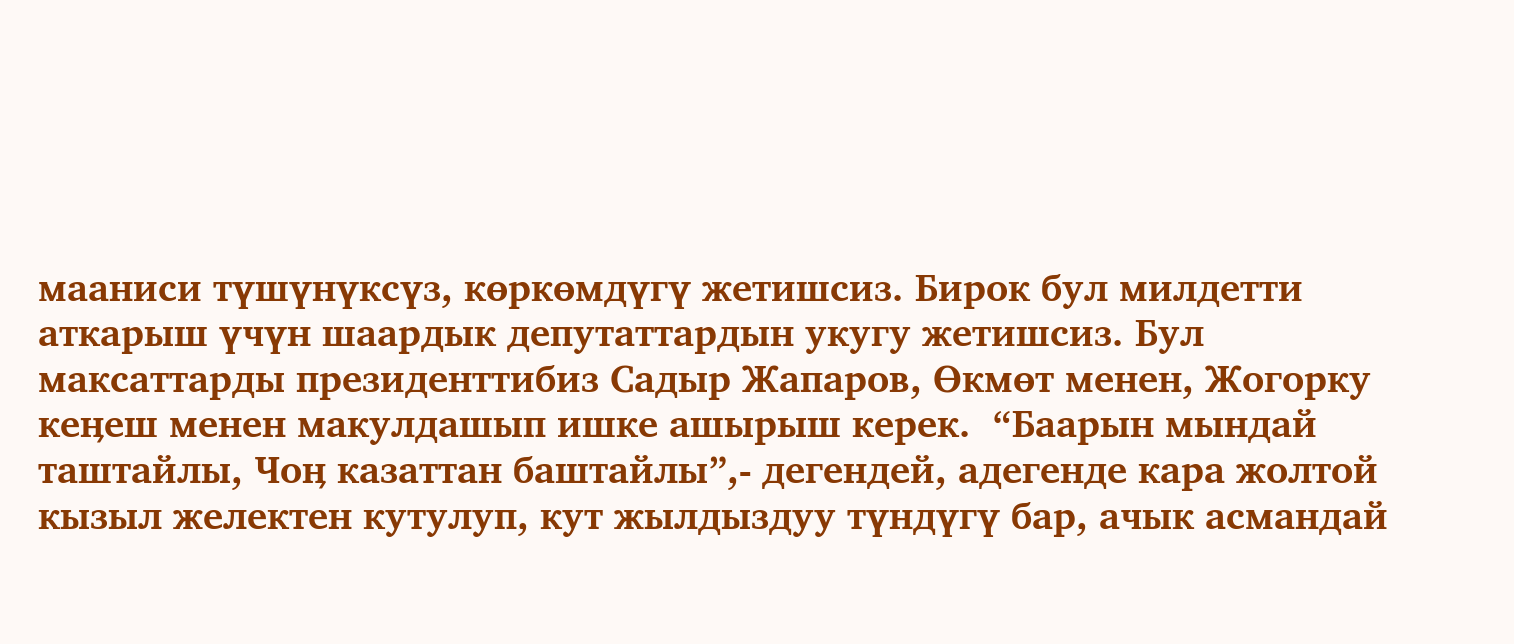мааниси түшүнүксүз, көркөмдүгү жетишсиз. Бирок бул милдетти аткарыш үчүн шаардык депутаттардын укугу жетишсиз. Бул максаттарды президенттибиз Садыр Жапаров, Өкмөт менен, Жогорку кеӊеш менен макулдашып ишке ашырыш керек.  “Баарын мындай таштайлы, Чоӊ казаттан баштайлы”,- дегендей, адегенде кара жолтой кызыл желектен кутулуп, кут жылдыздуу түндүгү бар, ачык асмандай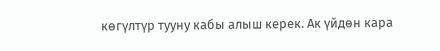көгүлтүр тууну кабы алыш керек. Ак үйдөн кара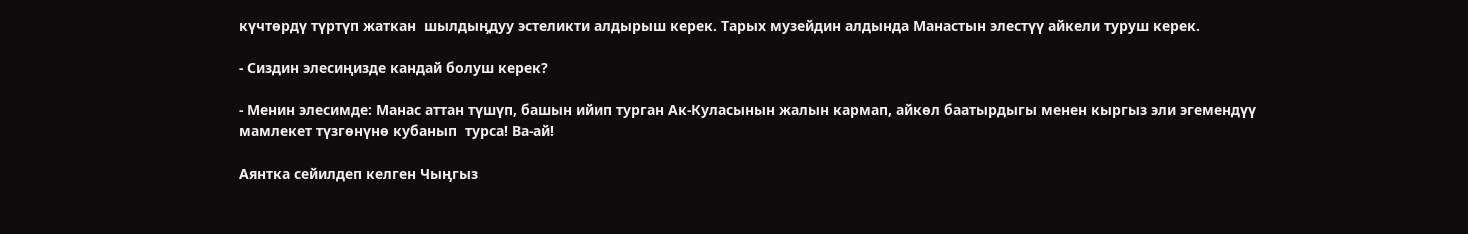күчтөрдү түртүп жаткан  шылдыӊдуу эстеликти алдырыш керек. Тарых музейдин алдында Манастын элестүү айкели туруш керек.

- Сиздин элесиңизде кандай болуш керек?

- Менин элесимде: Манас аттан түшүп, башын ийип турган Ак-Куласынын жалын кармап, айкөл баатырдыгы менен кыргыз эли эгемендүү мамлекет түзгөнүнө кубанып  турса! Ва-ай!

Аянтка сейилдеп келген Чыӊгыз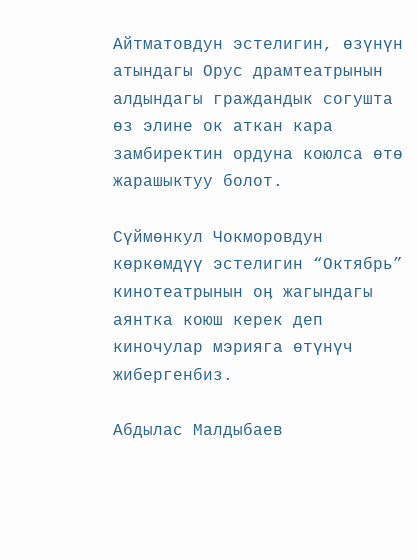Айтматовдун эстелигин, өзүнүн атындагы Орус драмтеатрынын  алдындагы граждандык согушта өз элине ок аткан кара замбиректин ордуна коюлса өтө жарашыктуу болот.

Сүймөнкул Чокморовдун көркөмдүү эстелигин “Октябрь” кинотеатрынын оӊ жагындагы аянтка коюш керек деп киночулар мэрияга өтүнүч  жибергенбиз.

Абдылас Малдыбаев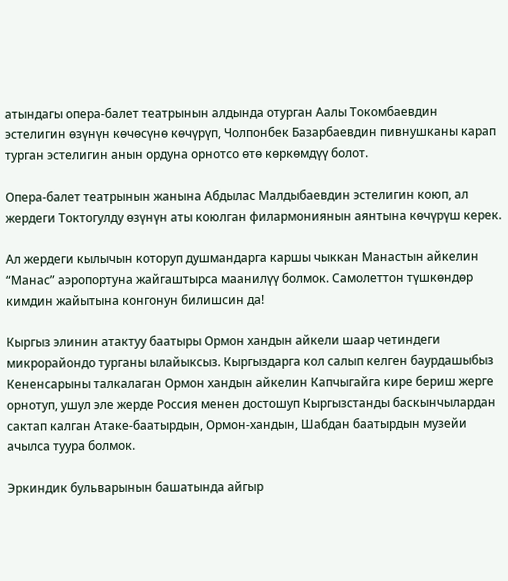атындагы опера-балет театрынын алдында отурган Аалы Токомбаевдин эстелигин өзүнүн көчөсүнө көчүрүп, Чолпонбек Базарбаевдин пивнушканы карап турган эстелигин анын ордуна орнотсо өтө көркөмдүү болот.

Опера-балет театрынын жанына Абдылас Малдыбаевдин эстелигин коюп, ал жердеги Токтогулду өзүнүн аты коюлган филармониянын аянтына көчүрүш керек.

Ал жердеги кылычын которуп душмандарга каршы чыккан Манастын айкелин “Манас” аэропортуна жайгаштырса маанилүү болмок. Самолеттон түшкөндөр кимдин жайытына конгонун билишсин да!

Кыргыз элинин атактуу баатыры Ормон хандын айкели шаар четиндеги микрорайондо турганы ылайыксыз. Кыргыздарга кол салып келген баурдашыбыз Кененсарыны талкалаган Ормон хандын айкелин Капчыгайга кире бериш жерге орнотуп, ушул эле жерде Россия менен достошуп Кыргызстанды баскынчылардан сактап калган Атаке-баатырдын, Ормон-хандын, Шабдан баатырдын музейи ачылса туура болмок.

Эркиндик бульварынын башатында айгыр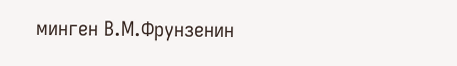минген В.М.Фрунзенин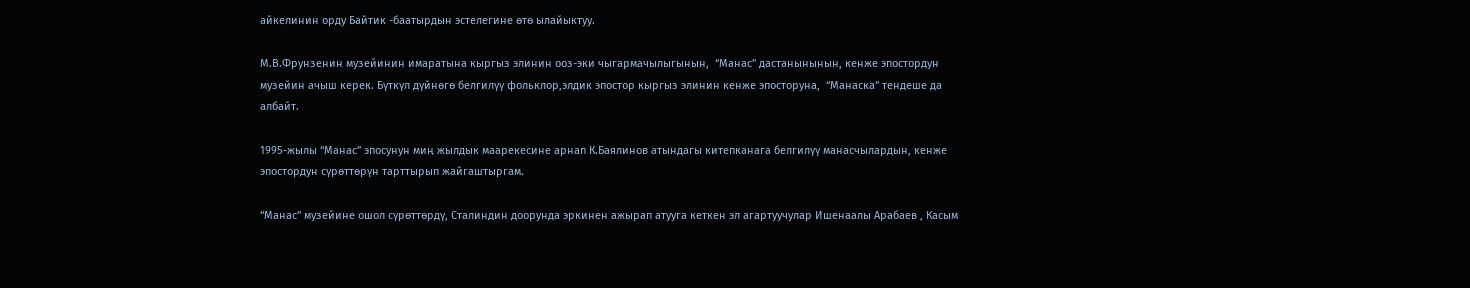айкелинин орду Байтик -баатырдын эстелегине өтө ылайыктуу.

М.В.Фрунзенин музейинин имаратына кыргыз элинин ооз-эки чыгармачылыгынын,  “Манас” дастанынынын, кенже эпостордун музейин ачыш керек. Бүткүл дүйнөгө белгилүү фольклор,элдик эпостор кыргыз элинин кенже эпосторуна,  “Манаска” тендеше да албайт.

1995-жылы “Манас” эпосунун миң жылдык маарекесине арнап К.Баялинов атындагы китепканага белгилүү манасчылардын, кенже эпостордун сүрөттөрүн тарттырып жайгаштыргам.

“Манас” музейине ошол сүрөттөрдү, Сталиндин доорунда эркинен ажырап атууга кеткен эл агартуучулар Ишенаалы Арабаев , Касым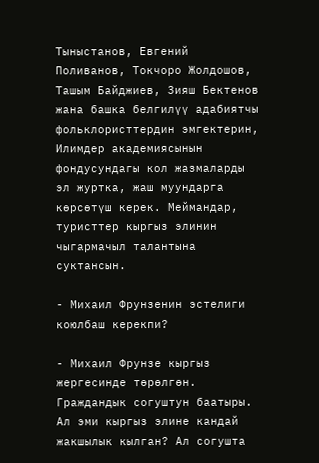Тыныстанов, Евгений Поливанов, Токчоро Жолдошов, Ташым Байджиев, Зияш Бектенов жана башка белгилүү адабиятчы фольклористтердин эмгектерин, Илимдер академиясынын фондусундагы кол жазмаларды эл журтка, жаш муундарга көрсөтүш керек. Меймандар, туристтер кыргыз элинин чыгармачыл талантына суктансын.

- Михаил Фрунзенин эстелиги коюлбаш керекпи?

- Михаил Фрунзе кыргыз жергесинде төрөлгөн. Граждандык согуштун баатыры. Ал эми кыргыз элине кандай жакшылык кылган? Ал согушта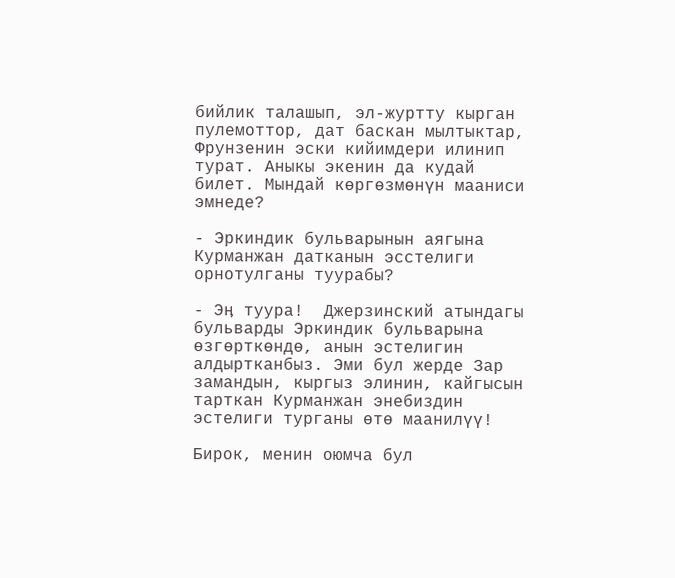бийлик талашып, эл-журтту кырган пулемоттор, дат баскан мылтыктар, Фрунзенин эски кийимдери илинип турат. Аныкы экенин да кудай билет. Мындай көргөзмөнүн мааниси эмнеде?

- Эркиндик бульварынын аягына Курманжан датканын эсстелиги орнотулганы туурабы?

- Эӊ туура!  Джерзинский атындагы бульварды Эркиндик бульварына өзгөрткөндө, анын эстелигин алдыртканбыз. Эми бул жерде Зар замандын, кыргыз элинин, кайгысын тарткан Курманжан энебиздин эстелиги турганы өтө маанилүү!

Бирок, менин оюмча бул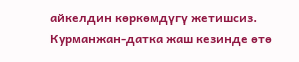айкелдин көркөмдүгү жетишсиз. Курманжан-датка жаш кезинде өтө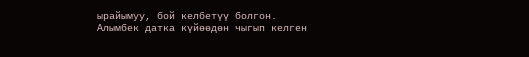ырайымуу, бой келбетүү болгон. Алымбек датка күйөөдөн чыгып келген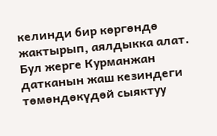келинди бир көргөндө жактырып, аялдыкка алат. Бул жерге Курманжан датканын жаш кезиндеги төмөндөкүдөй сыяктуу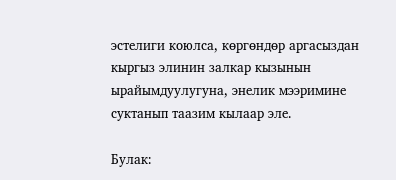эстелиги коюлса, көргөндөр аргасыздан кыргыз элинин залкар кызынын  ырайымдуулугуна, энелик мээримине суктанып таазим кылаар эле.

Булак: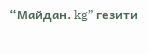“Майдан. kg” гезити